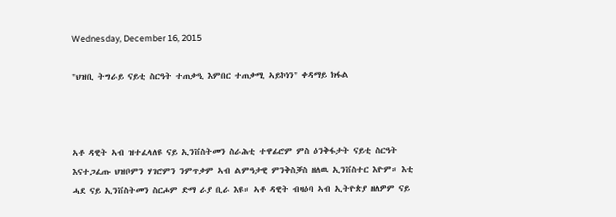Wednesday, December 16, 2015

"ህዝቢ ትግራይ ናይቲ ስርዓት ተጠቃዒ እምበር ተጠቃሚ ኣይኮነን" ቀዳማይ ክፋል



ኣቶ ዳዊት ኣብ ዝተፈላለዩ ናይ ኢንቨስትመን ስራሕቲ ተዋፊሮም ምስ ዕንቅፋታት ናይቲ ስርዓት እናተጋፈጡ ህዝቦምን ሃገሮምን ንምጥቃም ኣብ ልምዓታዊ ምንቅስቓስ ዘለዉ ኢንቨስተር እዮም። እቲ ሓደ ናይ ኢንቨስትመን ስርሖም ድማ ራያ ቢራ እዩ። ኣቶ ዳዊት ብዛዕባ ኣብ ኢትዮጵያ ዘለዎም ናይ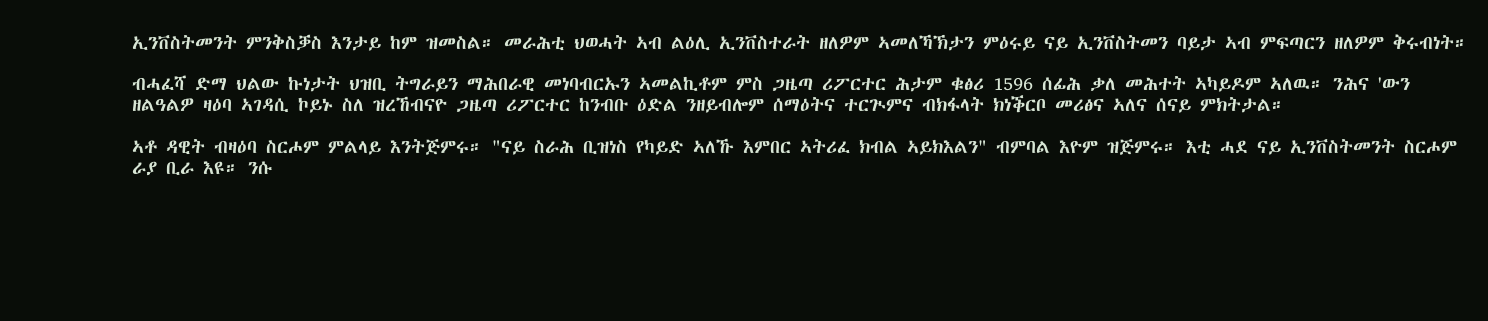ኢንቨስትመንት ምንቅስቓስ እንታይ ከም ዝመስል። መራሕቲ ህወሓት ኣብ ልዕሊ ኢንቨስተራት ዘለዎም ኣመለኻኽታን ምዕሩይ ናይ ኢንቨስትመን ባይታ ኣብ ምፍጣርን ዘለዎም ቅሩብነት።

ብሓፈሻ ድማ ህልው ኩነታት ህዝቢ ትግራይን ማሕበራዊ መነባብርኡን ኣመልኪቶም ምስ ጋዜጣ ሪፖርተር ሕታም ቁፅሪ 1596 ሰፊሕ ቃለ መሕተት ኣካይዶም ኣለዉ። ንሕና 'ውን ዘልዓልዎ ዛዕባ ኣገዳሲ ኮይኑ ስለ ዝረኸብናዮ ጋዜጣ ሪፖርተር ከንብቡ ዕድል ንዘይብሎም ሰማዕትና ተርጒምና ብክፋላት ክነቕርቦ መሪፅና ኣለና ሰናይ ምክትታል።

ኣቶ ዳዊት ብዛዕባ ስርሖም ምልላይ እንትጅምሩ። "ናይ ስራሕ ቢዝነስ የካይድ ኣለኹ እምበር ኣትሪፈ ክብል ኣይክእልን" ብምባል እዮም ዝጅምሩ። እቲ ሓደ ናይ ኢንቨስትመንት ስርሖም ራያ ቢራ እዩ። ንሱ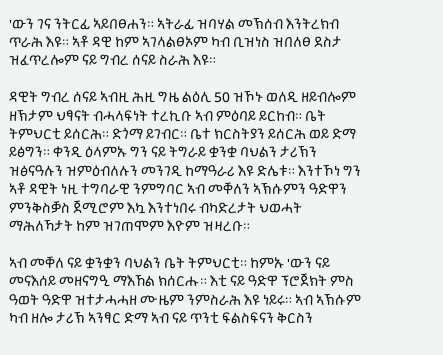'ውን ገና ንትርፊ ኣይበፀሐን። ኣትራፊ ዝባሃል መኽሰብ እንትረክብ ጥራሕ እዩ። ኣቶ ዳዊ ከም ኣገላልፀኦም ካብ ቢዝነስ ዝበለፀ ደስታ ዝፈጥረሎም ናይ ግብረ ሰናይ ስራሕ እዩ።

ዳዊት ግብረ ሰናይ ኣብዚ ሕዚ ግዜ ልዕሊ 50 ዝኾኑ ወለዲ ዘይብሎም ዘኽታም ህፃናት ብሓላፍነት ተረኪቡ ኣብ ምዕባይ ይርከብ። ቤት ትምህርቲ ይሰርሕ። ድጎማ ይገብር። ቤተ ክርስትያን ይሰርሕ ወይ ድማ ይፅግን። ቀንዲ ዕላምኡ ግን ናይ ትግራይ ቋንቋ ባህልን ታሪኽን ዝፅናዓሉን ዝምዕብለሉን መንገዲ ከማዓራሪ እዩ ድሌቱ። እንተኾነ ግን ኣቶ ዳዊት ነዚ ተግባራዊ ንምግባር ኣብ መቐለን ኣኽሱምን ዓድዋን ምንቅስቓስ ጀሚሮም እኳ እንተነበሩ ብካድረታት ህወሓት ማሕለኻታት ከም ዝገጠሞም እዮም ዝዛረቡ።

ኣብ መቐለ ናይ ቋንቋን ባህልን ቤት ትምህርቲ። ከምኡ 'ውን ናይ መናእሰይ መዘናግዒ ማእኸል ክሰርሑ። እቲ ናይ ዓድዋ ፕሮጀክት ምስ ዓወት ዓድዋ ዝተታሓሓዘ ሙዜም ንምስራሕ እዩ ነይሩ። ኣብ ኣኽሱም ካብ ዘሎ ታሪኽ ኣንፃር ድማ ኣብ ናይ ጥንቲ ፍልስፍናን ቅርስን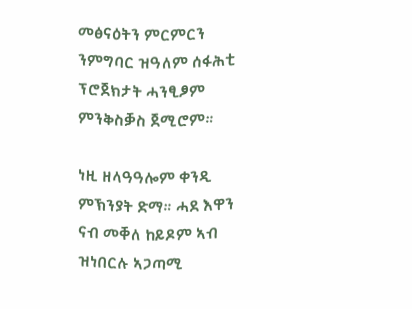መፅናዕትን ምርምርን ንምግባር ዝዓለም ሰፋሕቲ ፕሮጀክታት ሓንፂፆም ምንቅስቓስ ጀሚሮም።

ነዚ ዘላዓዓሎም ቀንዲ ምኽንያት ድማ። ሓደ እዋን ናብ መቐለ ከይዶም ኣብ ዝነበርሉ ኣጋጣሚ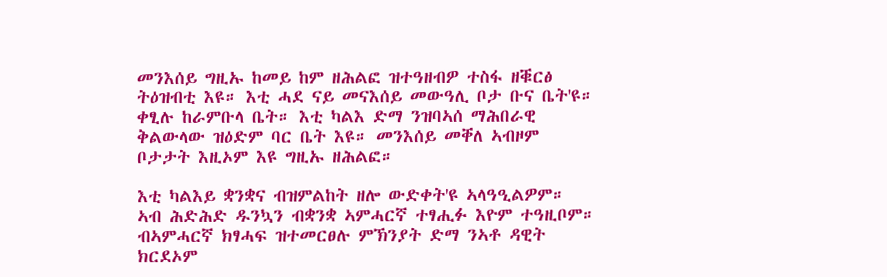መንእሰይ ግዚኡ ከመይ ከም ዘሕልፎ ዝተዓዘብዎ ተስፋ ዘቑርፅ ትዕዝብቲ እዩ። እቲ ሓደ ናይ መናእሰይ መውዓሊ ቦታ ቡና ቤት'ዩ። ቀፂሉ ከራምቡላ ቤት። እቲ ካልእ ድማ ንዝባኣሰ ማሕበራዊ ቅልውላው ዝዕድም ባር ቤት እዩ። መንእሰይ መቐለ ኣብዞም ቦታታት እዚኦም እዩ ግዚኡ ዘሕልፎ።

እቲ ካልእይ ቋንቋና ብዝምልከት ዘሎ ውድቀት'ዩ ኣላዓዒልዎም። ኣብ ሕድሕድ ዱንኳን ብቋንቋ ኣምሓርኛ ተፃሒፉ እዮም ተዓዚቦም። ብኣምሓርኛ ክፃሓፍ ዝተመርፀሉ ምኽንያት ድማ ንኣቶ ዳዊት ክርደኦም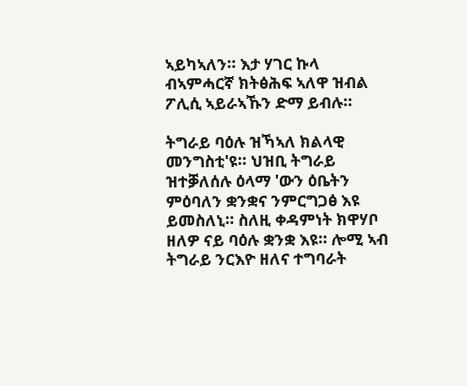ኣይካኣለን። እታ ሃገር ኩላ ብኣምሓርኛ ክትፅሕፍ ኣለዋ ዝብል ፖሊሲ ኣይራኣኹን ድማ ይብሉ።

ትግራይ ባዕሉ ዝኻኣለ ክልላዊ መንግስቲ'ዩ። ህዝቢ ትግራይ ዝተቓለሰሉ ዕላማ 'ውን ዕቤትን ምዕባለን ቋንቋና ንምርግጋፅ እዩ ይመስለኒ። ስለዚ ቀዳምነት ክዋሃቦ ዘለዎ ናይ ባዕሉ ቋንቋ እዩ። ሎሚ ኣብ ትግራይ ንርእዮ ዘለና ተግባራት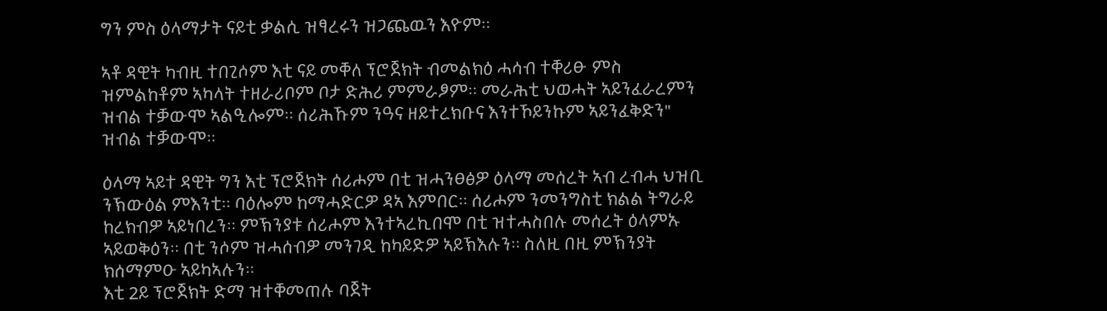ግን ምስ ዕላማታት ናይቲ ቃልሲ ዝፃረሩን ዝጋጨዉን እዮም።

ኣቶ ዳዊት ካብዚ ተበጊሶም እቲ ናይ መቐለ ፕሮጀክት ብመልክዕ ሓሳብ ተቐሪፁ ምስ ዝምልከቶም ኣካላት ተዘራሪቦም ቦታ ድሕሪ ምምራፆም። መራሕቲ ህወሓት ኣይንፈራረምን ዝብል ተቓውሞ ኣልዒሎም። ሰሪሕኹም ንዓና ዘይተረክቡና እንተኾይንኩም ኣይንፈቅድን" ዝብል ተቓውሞ።

ዕላማ ኣይተ ዳዊት ግን እቲ ፕሮጀክት ሰሪሖም በቲ ዝሓንፀፅዎ ዕላማ መሰረት ኣብ ረብሓ ህዝቢ ንኽውዕል ምእንቲ። ባዕሎም ከማሓድርዎ ዳኣ እምበር። ሰሪሖም ንመንግስቲ ክልል ትግራይ ከረክብዎ ኣይነበረን። ምኽንያቱ ሰሪሖም እንተኣረኪበሞ በቲ ዝተሓስበሉ መሰረት ዕላምኡ ኣይወቅዕን። በቲ ንሶም ዝሓሰብዎ መንገዲ ከካይድዎ ኣይኽእሉን። ስለዚ በዚ ምኽንያት ክሰማምዑ ኣይካኣሉን።
እቲ 2ይ ፕሮጀክት ድማ ዝተቐመጠሉ ባጀት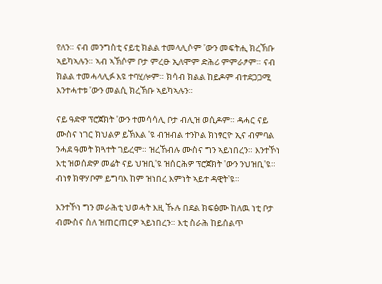የለን። ናብ መንግስቲ ናይቲ ክልል ተመላሊሶም 'ውን መፍትሒ ክረኽቡ ኣይካኣሉን። ኣብ ኣኽሶም ቦታ ምረፁ ኢለሞም ድሕሪ ምምራፆም። ናብ ክልል ተመሓላሊፉ እዩ ተባሂሎም። ክሳብ ክልል ከይዶም ብተደጋጋሚ እንተሓተቱ 'ውን መልሲ ክረኽቡ ኣይካኣሉን።

ናይ ዓድዋ ፕሮጀክት 'ውን ተመሳሳሊ ቦታ ብሊዝ ወሲዶም። ዳሓር ናይ ሙስና ነገር ክህልዎ ይኽእል 'ዩ ብዝብል ተንኮል ክነፃርዮ ኢና ብምባል ንሓደ ዓመት ክጓተት ገይረሞ። ዝረኸብሉ ሙስና ግን ኣይነበረን። እንተኾነ እቲ ዝወሰድዎ መሬት ናይ ህዝቢ'ዩ ዝሰርሕዎ ፕሮጀክት 'ውን ንህዝቢ'ዩ። ብነፃ ክዋሃቦም ይግባእ ከም ዝነበረ እምነት ኣይተ ዳዊት'ዩ።

እንተኾነ ግን መራሕቲ ህወሓት እዚ ኹሉ በደል ክፍፅሙ ከለዉ ነቲ ቦታ ብሙስና ስለ ዝጠርጠርዎ ኣይነበረን። እቲ ስራሕ ከይሰልጥ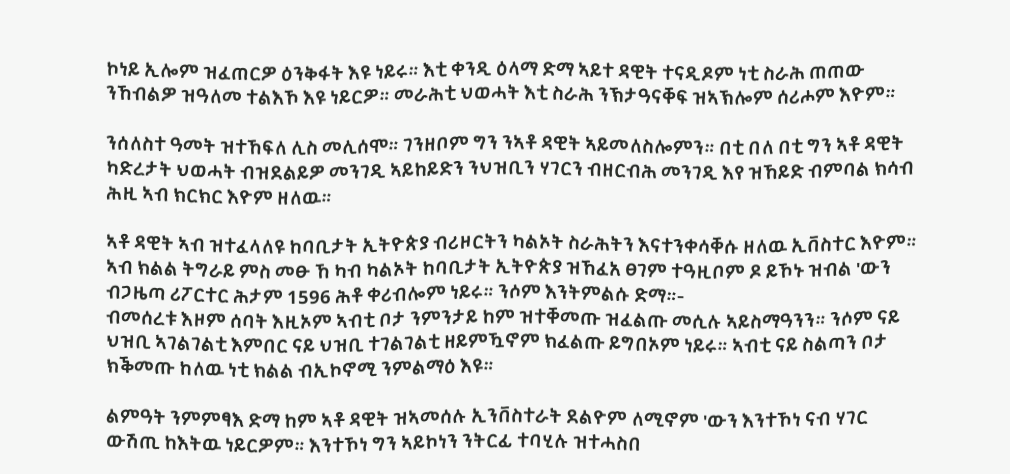ኮነይ ኢሎም ዝፈጠርዎ ዕንቅፋት እዩ ነይሩ። እቲ ቀንዲ ዕላማ ድማ ኣይተ ዳዊት ተናዲዶም ነቲ ስራሕ ጠጠው ንኸብልዎ ዝዓለመ ተልእኾ እዩ ነይርዎ። መራሕቲ ህወሓት እቲ ስራሕ ንኽታዓናቐፍ ዝኣኽሎም ሰሪሖም እዮም።

ንሰለስተ ዓመት ዝተኸፍለ ሊስ መሊሰሞ። ገንዘቦም ግን ንኣቶ ዳዊት ኣይመለስሎምን። በቲ በለ በቲ ግን ኣቶ ዳዊት ካድረታት ህወሓት ብዝደልይዎ መንገዲ ኣይከይድን ንህዝቢን ሃገርን ብዘርብሕ መንገዲ እየ ዝኸይድ ብምባል ክሳብ ሕዚ ኣብ ክርክር እዮም ዘለዉ።

ኣቶ ዳዊት ኣብ ዝተፈላለዩ ከባቢታት ኢትዮጵያ ብሪዞርትን ካልኦት ስራሕትን እናተንቀሳቐሱ ዘለዉ ኢቨስተር እዮም። ኣብ ክልል ትግራይ ምስ መፁ ኸ ካብ ካልኦት ከባቢታት ኢትዮጵያ ዝኸፈአ ፀገም ተዓዚቦም ዶ ይኾኑ ዝብል 'ውን ብጋዜጣ ሪፖርተር ሕታም 1596 ሕቶ ቀሪብሎም ነይሩ። ንሶም እንትምልሱ ድማ።-
ብመሰረቱ እዞም ሰባት እዚኦም ኣብቲ ቦታ ንምንታይ ከም ዝተቐመጡ ዝፈልጡ መሲሉ ኣይስማዓንን። ንሶም ናይ ህዝቢ ኣገልገልቲ እምበር ናይ ህዝቢ ተገልገልቲ ዘይምዃኖም ክፈልጡ ይግበኦም ነይሩ። ኣብቲ ናይ ስልጣን ቦታ ክቕመጡ ከለዉ ነቲ ክልል ብኢኮኖሚ ንምልማዕ እዩ።

ልምዓት ንምምፃእ ድማ ከም ኣቶ ዳዊት ዝኣመሰሉ ኢንቨስተራት ደልዮም ለሚኖም 'ውን እንተኾነ ናብ ሃገር ውሽጢ ከእትዉ ነይርዎም። እንተኾነ ግን ኣይኮነን ንትርፊ ተባሂሉ ዝተሓስበ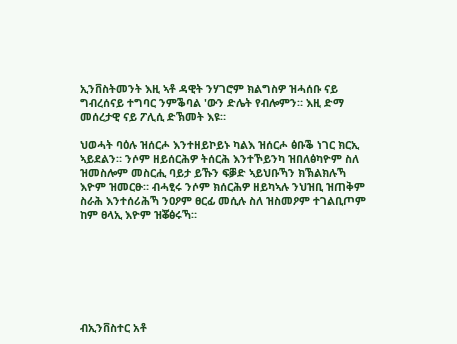ኢንቨስትመንት እዚ ኣቶ ዳዊት ንሃገሮም ክልግስዎ ዝሓሰቡ ናይ ግብረሰናይ ተግባር ንምቕባል 'ውን ድሌት የብሎምን። እዚ ድማ መሰረታዊ ናይ ፖሊሲ ድኽመት እዩ።

ህወሓት ባዕሉ ዝሰርሖ እንተዘይኮይኑ ካልእ ዝሰርሖ ፅቡቕ ነገር ክርኢ ኣይደልን። ንሶም ዘይሰርሕዎ ትሰርሕ እንተኾይንካ ዝበለፅካዮም ስለ ዝመስሎም መስርሒ ባይታ ይኹን ፍቓድ ኣይህቡኻን ክኽልክሉኻ እዮም ዝመርፁ። ብሓፂሩ ንሶም ክሰርሕዎ ዘይካኣሉ ንህዝቢ ዝጠቅም ስራሕ እንተሰሪሕኻ ንዐዖም ፀርፊ መሲሉ ስለ ዝስመዖም ተገልቢጦም ከም ፀላኢ እዮም ዝቖፅሩኻ።







ብኢንቨስተር አቶ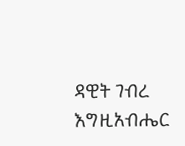ዳዊት ገብረ እግዚአብሔር